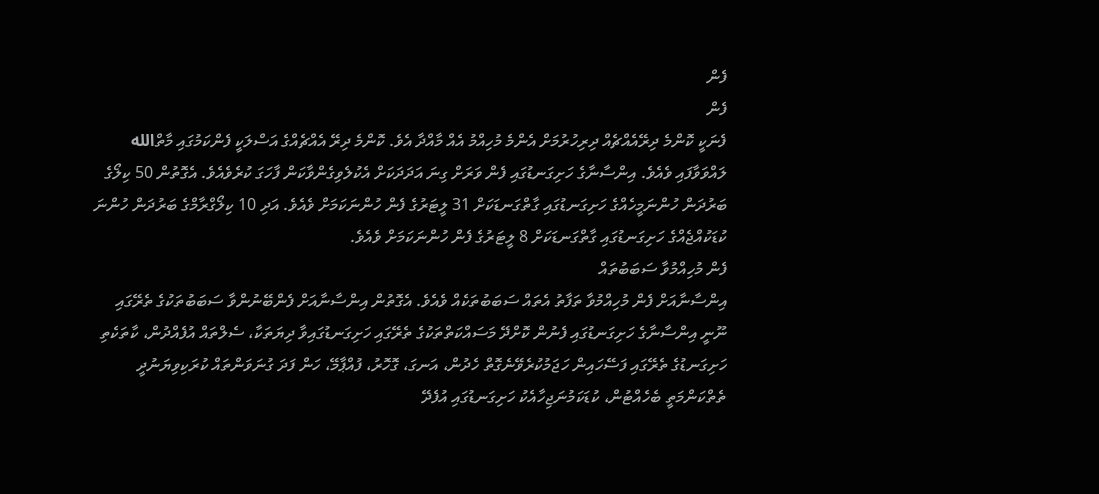ފެން
ފެން
ފެނަކީ ކޮންމެ ދިރޭއެއްޗެއް ދިރިހުރުމަށް އެންމެ މުހިއްމު އެއް މާއްދާ އެވެ. ކޮންމެ ދިރޭ އެއްޗެއްގެ އަސްލަކީ ފެންކަމުގައި މާތްالله ލައްވަވާފައި ވެއެވެ. އިންސާނާގެ ހަށިގަނޑުގައި ފެން ވަރަށް ގިނަ އަދަދަކަށް އެކުލެވިގެންވާކަން ފާހަގަ ކުރެވެއެވެ. އެގޮތުން 50 ކިލޯގެ ބަރުދަން ހުންނަމީހެއްގެ ހަށިގަނޑުގައި ގާތްގަނޑަކަށް 31 ލީޓަރުގެ ފެން ހުންނަކަމަށް ވެއެވެ. އަދި 10 ކިލޯގްރާމްގެ ބަރުދަން ހުންނަ ކުޑަކުއްޖެއްގެ ހަށިގަނޑުގައި ގާތްގަނޑަކަށް 8 ލީޓަރުގެ ފެން ހުންނަކަމަށް ވެއެވެ.
ފެން މުހިއްމުވާ ސަބަބުތައް
އިންސާނާއަށް ފެން މުހިއްމުވާ ތަފާތު އެތައް ސަބަބުތަކެއް ވެއެވެ. އެގޮތުން އިންސާނާއަށް ފެންބޭނުންވާ ސަބަބުތަކުގެ ތެރޭގައި ނޫނީ އިންސާނާގެ ހަށިގަނޑުގައި ފެނުން ކޮށްދޭ މަސައްކަތްތަކުގެ ތެރޭގައި ހަށިގަނޑުގައިވާ ދިޔަތަކާ، ސެލްތައް އުފެއްދުން، ކާތަކެތި ހަށިގަނޑުގެ ތެރޭގައި ފަސޭހައިން ހަޖަމުކުރެވޭނެގޮތް ހެދުން، އަނގަ، ގޮހޮރު، ފުއްޕާމޭ، ހަން ފަދަ ގުނަވަންތައް ކުރަކިވިޔަނުދީ ތެތްކަންމަތީ ބެހެއްޓުން، ކުޑަކަމުނަޖިހާއެކު ހަށިގަނޑުގައި އުފެދޭ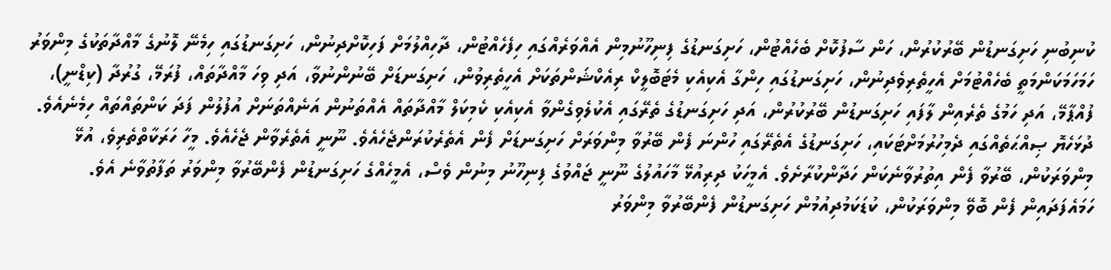ކުނިބުނި ހަށިގަނޑުން ބޭރުކުރުން، ހަން ސާފުކޮށް ބެހެއްޓުން، ހަށިގަނޑުގެ ފިނިހޫނުމިން އެއްވަރެއްގައި ހިފެހެއްޓުން، ދާހިއްލުމަށް ފަހިކޮށްދިނުން، ހަށިގަނޑުގައި ހިމެނޭ ލޮނުގެ މާއްދާތަކުގެ މިންވަރު ހަމަހަމަކަންމަތީ ބެހެއްޓުމަށް އެހީތެރިވެދިނުން، ހަށިގަނޑުގައި ހިންގާ އެކިއެކި މެޓަބޮލީކް ރިއެކްޝަންތަކަށް އެހީތެރިވުން، ހަށިގަނޑަށް ބޭނުންނުވާ، އަދި ވިހަ މާއްދާތައް، ފުރަމޭ، ގުރުދާ (ކިޑްނީ)، ފުއްޕާމޭ، އަދި ހަމުގެ ތެރެއިން ލާފައި ހަށިގަނޑުން ބޭރުކުރުން، އަދި ހަށިގަނޑުގެ ތެރޭގައި އެކުލެވިގެންވާ އެކިއެކި ކެމިކަލް މާއްދާތައް އެއްތަނުން އަނެއްތަނަށް އުފުލުން ފަދަ ކަންތައްތައް ހިމެނެއެވެ.
ދުޅަހެޔޮ ޞިއްޙަތެއްގައި ދެމިހުރުމަށްޓަކައި، ހަށިގަނޑުގެ އެތެރޭގައި ހުންނަ ފެން ބޭރުވާ މިންވަރަށް ހަށިގަނޑަށް ފެން އެތެރެކުރަންޖެހެއެވެ. ނޫނީ އެތެރެވާން ޖެހެއެވެ. މީހާ ހަރަކާތްތެރިވެ، އުޅޭ މިންވަރަކުން، ބޭރުވާ ފެން އިތުރުވާނެކަން ހަދާންކުރާށެވެ. އެމީހަކު ދިރިއުޅޭ މާހައުލުގެ ނޫނީ ޖައްވުގެ ފިނިހޫނު މިނުން ވެސް، އެމީހެއްގެ ހަށިގަނޑުން ފެންބޭރުވާ މިންވަރު ތަފާތުވާނެ އެވެ. ހަމައެފަދައިން ފެން ބޮވޭ މިންވަރަކުން، ކުޑަކަމުދިއުމުން ހަށިގަނޑުން ފެންބޭރުވާ މިންވަރު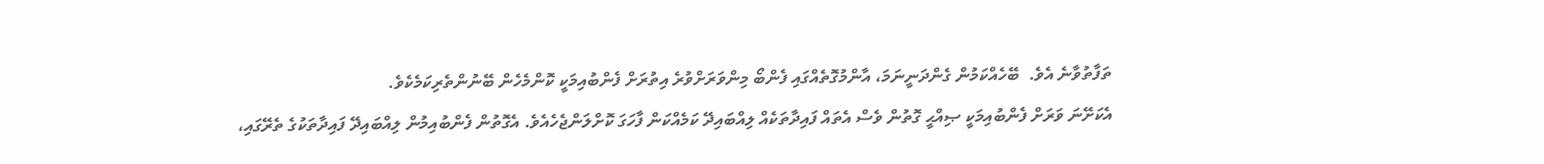ތަފާތުވާނެ އެވެ.  ބޭހެއްކަމުން ގެންދަނީނަމަ، އާންމުގޮތެއްގައި ފެންބޯ މިންވަރަށްވުރެ އިތުރަށް ފެންބުއިމަކީ ކޮންމެހެން ބޭނުންތެރިކަމެކެވެ.
އެކަށޭނަ ވަރަށް ފެންބުއިމަކީ ޞިއްޙީ ގޮތުން ވެސް އެތައް ފައިދާތަކެއް ލިއްބައިދޭ ކަމެއްކަން ފާހަގަ ކޮށްލަންޖެހެއެވެ. އެގޮތުން ފެންބުއިމުން ލިއްބައިދޭ ފައިދާތަކުގެ ތެރޭގައި،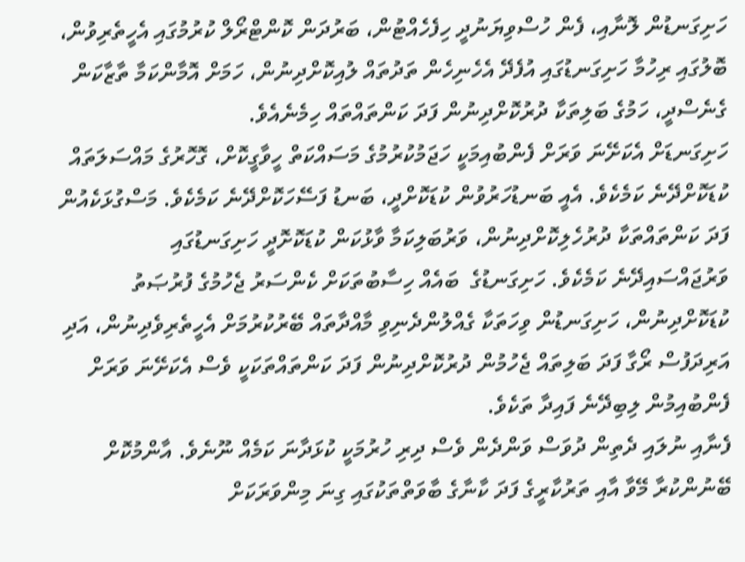ހަށިގަނޑުން ލޮނާއި، ފެން ހުސްވިޔަނުދީ ހިފެހެއްޓުން، ބަރުދަން ކޮންޓްރޯލް ކުރުމުގައި އެހީތެރިވުން، ބޮލުގައި ރިހުމާ ހަށިގަނޑުގައި އުފެދޭ އެހެނިހެން ތަދުތައް ލުއިކޮށްދިނުން، ހަމަށް އޮމާންކަމާ ތާޒާކަން ގެނެސްދީ، ހަމުގެ ބަލިތަކާ ދުރުކޮށްދިނުން ފަދަ ކަންތައްތައް ހިމެނެއެވެ.
ހަށިގަނޑަށް އެކަށޭނަ ވަރަށް ފެންބުއިމަކީ ހަޖަމުކުރުމުގެ މަސައްކަތް ހީވާގީކޮށް، ގޮހޮރުގެ މައްސަލަތައް ކުޑަކޮށްދޭނެ ކަމެކެވެ. އެއީ ބަނޑުހަރުވުން ކުޑަކޮށްދީ، ބަނޑު ފަސޭހަކޮށްދޭނެ ކަމެކެވެ. މަސްގުޅަކެއުން ފަދަ ކަންތައްތަކާ ދުރުހެލިކޮށްދިނުން، ވަރުބަލިކަމާ ވާޅުކަން ކުޑަކޮށޮދީ ހަށިގަނޑުގައި ވަރުޖައްސައިދޭނެ ކަމެކެވެ. ހަށިގަނޑުގެ  ބައެއް ހިސާބުތަކަށް ކެންސަރު ޖެހުމުގެ ފުރުޞަތު ކުޑަކޮށްދިނުން، ހަށިގަނޑުން ވިހަތަކާ ގެއްލުންދެނިވި މާއްދާތައް ބޭރުކުރުމަށް އެހީތެރިވެދިނުން، އަދި އަރިދަފުސް ރޯގާ ފަދަ ބަލިތައް ޖެހުމުން ދުރުކޮށްދިނުން ފަދަ ކަންތައްތަކަކީ ވެސް އެކަށޭނަ ވަރަށް ފެންބުއިމުން ލިބިދޭނެ ފައިދާ ތަކެވެ.
ފެނާއި ނުލައި ދެތިން ދުވަސް ވަންދެން ވެސް ދިރި ހުރުމަކީ ކުޅަދާނަ ކަމެއް ނޫނެވެ. އާންމުކޮށް ބޭނުންކުރާ މޭވާ އާއި ތަރުކާރީގެ ފަދަ ކާނާގެ ބާވަތްތަކުގައި ގިނަ މިންވަރަކަށް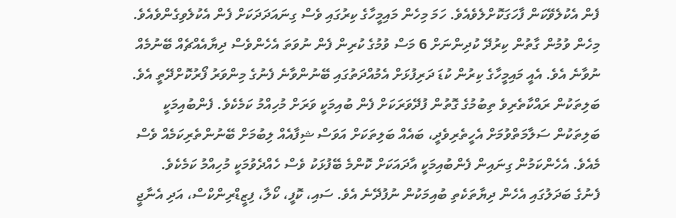ފެން އެކުލެވޭކަން ފާހަގަކޮށްލެވެއެވެ. ހަމަ މިހެން މައިމީހާގެ ކިރުގައި ވެސް ގިނައަދަދަކަށް ފެން އެކުލެވިގެންވެއެވެ. މިހެން ވުމުން ގާތުން ކިރުދޭ ކުދިންނަށް 6 މަސް ވުމުގެ ކުރިން ފެން ނުވަތަ އެހެންވެސް ދިޔާއެއްޗެއް ބޭނުމެއް ނުވާނެ އެވެ. އެއީ މައިމީހާގެ ކިރުން ކުޑަ ދަރިފުޅަށް އެމުއްދަތުގައި ބޭނުންވާނެ ފެނުގެ މިންވަރު ފޯރުކޮށްދޭތީ އެވެ.
ބަލިތަކުން ރައްކާތެރިވެ ތިބުމުގެ ގޮތުން ފުދޭވަރަކަށް ފެން ބުއިމަކީ ވަރަށް މުހިއްމު ކަމެކެވެ. ފެންބުއިމަކީ ބަލިތަކުން ސަލާމަތްވުމަށް އެހީތެރިވެދީ، ބައެއް ބަލިތަކަށް އަވަސް ޝިފާއެއް ލިބުމަށް ބޭނުންތެރިކަމެއް ވެސް މެއެވެ. އެހެންކަމުން ގިނައިން ފެންބުއިމަކީ އާދައަކަށް ކޮންމެ ބޭފުޅަކު ވެސް ހެއްދެވުމަކީ މުހިއްމު ކަމެކެވެ.
ފެނުގެ ބަދަލުގައި އެހެން ދިޔާތަކެތި ބުއިމަކުން ނުފުދޭނެ އެވެ. ސައި، ކޮފީ، ކޯލާ، ފިޒީޑްރިންކްސް، އަދި އެނާޖީ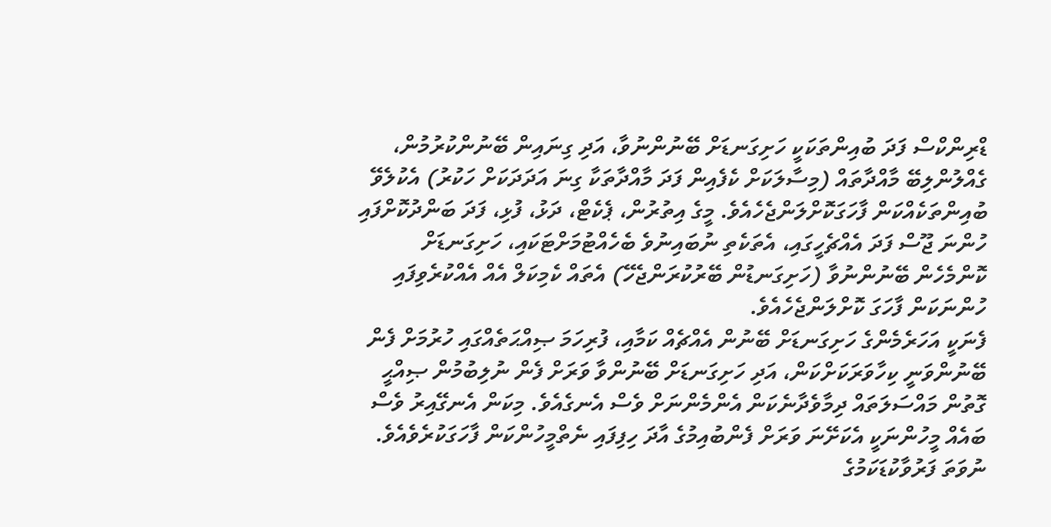ޑްރިންކްސް ފަދަ ބުއިންތަކަކީ ހަށިގަނޑަށް ބޭނުންނުވާ، އަދި ގިނައިން ބޭނުންކުރުމުން، ގެއްލުންލިބޭ މާއްދާތައް (މިސާލަކަށް ކެފެއިން ފަދަ މާއްދާތަކާ ގިނަ އަދަދަކަށް ހަކުރު) އެކުލެވޭ ބުއިންތަކެއްކަން ފާހަގަކޮށްލަންޖެހެއެވެ. މީގެ އިތުރުން، ޕެކެޓް، ދަޅު، ފުޅި، ފަދަ ބަންދުކޮށްފައި ހުންނަ ޖޫސް ފަދަ އެއްޗެހީގައި، އެތަކެތި ނުބައިނުވެ ބެހެއްޓުމަށްޓަކައި، ހަށިގަނޑަށް ކޮންމެހެން ބޭނުންނުވާ (ހަށިގަނޑުން ބޭރުކުރަންޖެހޭ) އެތައް ކެމިކަލް އެއް އެއްކުރެވިފައި ހުންނަކަން ފާހަގަ ކޮށްލަންޖެހެއެވެ.
ފެނަކީ އަހަރެމެންގެ ހަށިގަނޑަށް ބޭނުން އެއްޗެއް ކަމާއި، ފުރިހަމަ ޞިއްޙަތެއްގައި ހުރުމަށް ފެން ބޭނުންވަނީ ކިހާވަރަކަށްކަން، އަދި ހަށިގަނޑަށް ބޭނުންވާ ވަރަށް ފެން ނުލިބުމުން ޞިއްޙީ ގޮތުން މައްސަލަތައް ދިމާވެދާނެކަން އެންމެންނަށް ވެސް އެނގެއެވެ. މިކަން އެނގޭއިރު ވެސް ބައެއް މީހުންނަކީ އެކަށޭނަ ވަރަށް ފެންބުއިމުގެ އާދަ ހިފިފައި ނެތްމީހުންކަން ފާހަގަކުރެވެއެވެ. ނުވަތަ ފަރުވާކުޑަކަމުގެ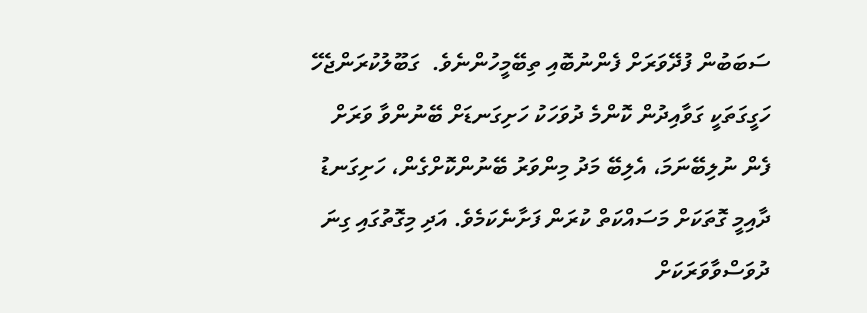ސަބަބުން ފުދޭވަރަށް ފެންނުބޮއި ތިބޭމީހުންނެވެ.  ގަބޫލުކުރަންޖެހޭ ހަގީގަތަކީ ގަވާއިދުން ކޮންމެ ދުވަހަކު ހަށިގަނޑަށް ބޭނުންވާ ވަރަށް ފެން ނުލިބޭނަމަ، އެލިބޭ މަދު މިންވަރު ބޭނުންކޮށްގެން، ހަށިގަނޑު ދާއިމީ ގޮތަކަށް މަސައްކަތް ކުރަން ފަށާނެކަމެވެ. އަދި މިގޮތުގައި ގިނަ ދުވަސްވާވަރަކަށް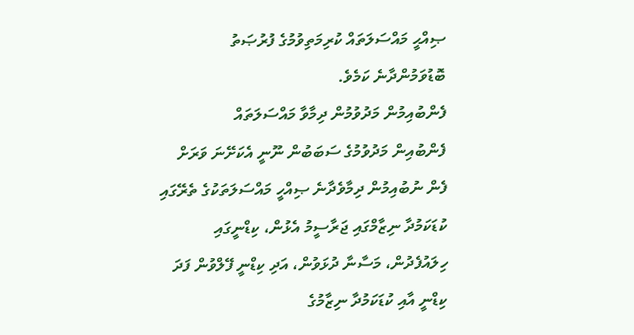ޞިއްޙީ މައްސަލަތައް ކުރިމަތިވުމުގެ ފުރުޞަތު ބޮޑުވަމުންދާނެ ކަމެވެ.
ފެންބުއިމުން މަދުވުމުން ދިމާވާ މައްސަލަތައް
ފެންބުއިން މަދުވުމުގެ ސަބަބުން ނޫނީ އެކަށޭނަ ވަރަށް ފެން ނުބުއިމުން ދިމާވެދާނެ ޞިއްހީ މައްސަލަތަކުގެ ތެރޭގައި ކުޑަކަމުދާ ނިޒާމްގައި ޖަރާސީމު އެޅުން، ކިޑްނީގައި ހިލައުފެދުން، މަސާނާ ދުޅަވުން، އަދި ކިޑްނީ ފޭލްވުން ފަދަ ކިޑްނީ އާއި ކުޑަކަމުދާ ނިޒާމުގެ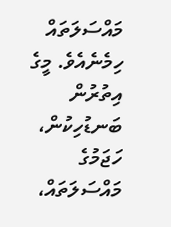މައްސަލަތައް ހިމެނެއެވެ. މީގެ އިތުރުން ބަނޑުހިކުން، ހަޖަމުގެ މައްސަލަތައް،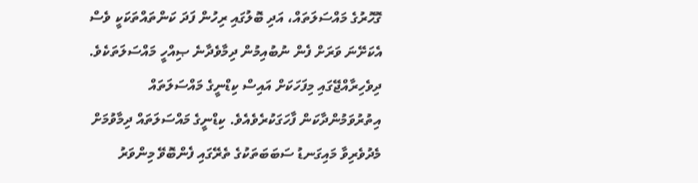ގޮހޮރުގެ މައްސަލަތައް، އަދި ބޮލުގައި ރިހުން ފަދަ ކަންތައްތަކަކީ ވެސް އެކަށޭނަ ވަރަށް ފެން ނުބުއިމުން ދިމާވެދާނެ ޞިއްހީ މައްސަލަތަކެވެ. ދިވެހިރާއްޖޭގައި މިފަހަކަށް އައިސް ކިޑްނީގެ މައްސަލަތައް އިތުރުވަމުންދާކަން ފާހަގަކުރެވެއެވެ. ކިޑްނީގެ މައްސަލަތައް ދިމާވުމަށް މެދުވެރިވާ މައިގަނޑު ސަބަބަތަކުގެ ތެރޭގައި ފެންބޮވޭ މިންވަރު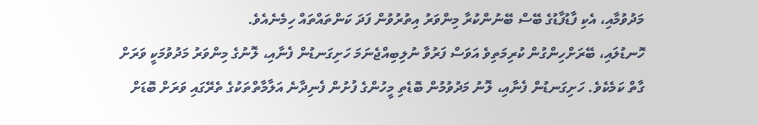މަދުވުމާއި، އެކި ފާޑުފާޑުގެ ބޭސް ބޭނުންކުރާ މިންވަރު އިތުރުވުން ފަދަ ކަންތައްތައް ހިމެނެއެވެ.
ހޮނޑުލައި، ބޭރަށްހިންގުން ކުރިމަތިވެ އަވަސް ފަރުވާ ނުލިބިއްޖެނަމަ ހަށިގަނޑުން ފެނާއި، ލޮނުގެ މިންވަރު މަދުވުމަކީ ވަރަށް ގާތް ކަމެކެވެ. ހަށިގަނޑުން ފެނާއި، ލޮނު މަދުވުމުން ބޮޑެތި މީހުންގެ ފުށުން ފެނިދާނެ އަލާމާތްތަކުގެ ތެރޭގައި ވަރަށް ބޮޑަށް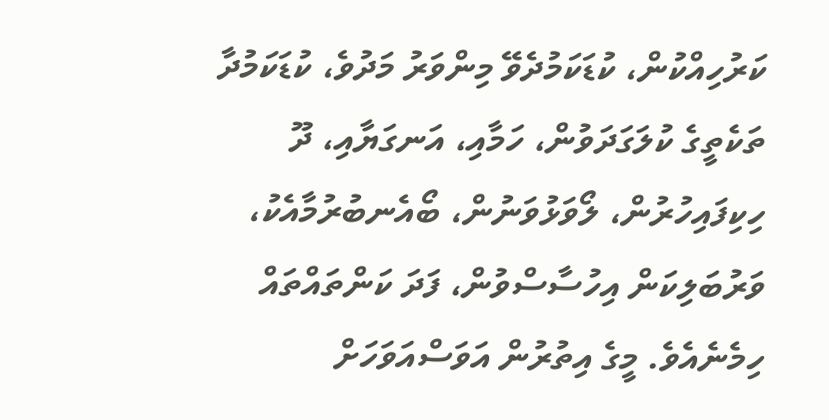ކަރުހިއްކުން، ކުޑަކަމުދެވޭ މިންވަރު މަދުވެ، ކުޑަކަމުދާ ތަކެތީގެ ކުލަގަދަވުން، ހަމާއި، އަނގަޔާއި، ދޫ ހިކިފައިހުރުން، ލޯވަޅުވަނުން، ބޯއެނބުރުމާއެކު، ވަރުބަލިކަން އިހުސާސްވުން، ފަދަ ކަންތައްތައް ހިމެނެއެވެ. މީގެ އިތުރުން އަވަސްއަވަހަށް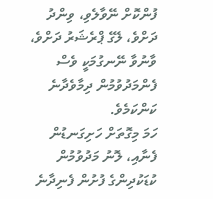ފުންކޮށް ނޭވާލެވި، ވިންދު ދަށްވެ، ލޭގެ ޕްރެޝަރު ދަށްވެ، ވާނުވާ ނޭނގުމަކީ ވެސް ފެންމަދުވުމުން ދިމާވެދާނެ ކަންކަމެވެ.
ހަމަ މިގޮތަށް ހަށިގަނޑުން ފެނާއި، ލޮނު މަދުވުމުން ކުޑަކުދިންގެ ފުށުން ފެނިދާނެ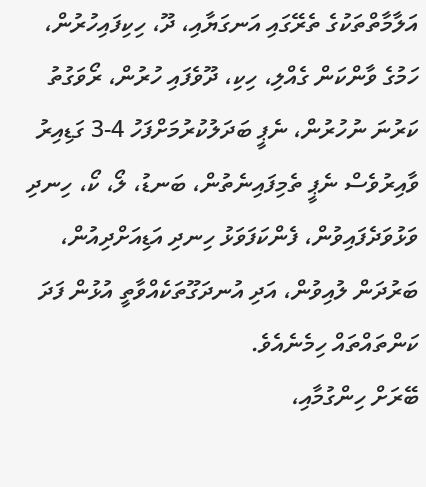އަލާމާތްތަކުގެ ތެރޭގައި އަނގަޔާއި، ދޫ، ހިކިފައިހުރުން، ހަމުގެ ވާންކަން ގެއްލި، ހިކި، ދޫވެފައި ހުރުން، ރޯވަގުތު ކަރުނަ ނުހުރުން، ނެޕީ ބަދަލުކުރުމަށްފަހު 4-3 ގަޑިއިރު ވާއިރުވެސް ނެޕީ ތެމިފައިނެތުން، ބަނޑު، ލޯ، ކޯ، ހިނދި ވަޅުވަދެފައިވުން، ފެންކަފަވަޅު ހިނދި އަޑިއަށްދިއުން، ބަރުދަން ލުއިވުން، އަދި އުނދަގޫތަކެއްވާތީ އުޅުން ފަދަ ކަންތައްތައް ހިމެނެއެވެ.
ބޭރަށް ހިންގުމާއި،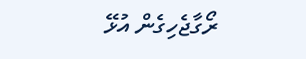ރޯގާޖެހިގެން އުޅޭ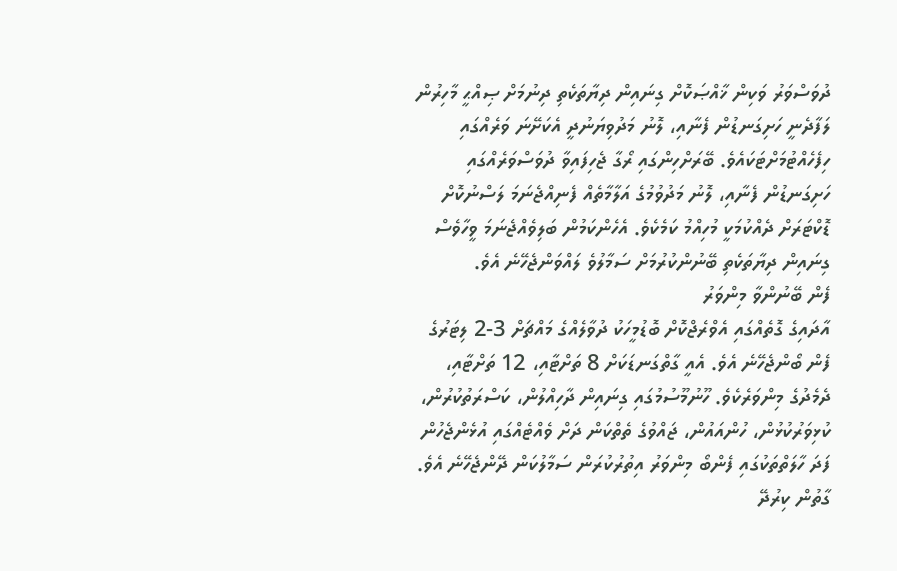ދުވަސްވަރު ވަކިން ޚާއްޞަކޮށް ގިނައިން ދިޔާތަކެތި ދިނުމަށް ޞިއްޙީ މާހިރުން ލަފާދެނީ ހަށިގަނޑުން ފެނާއި، ލޮނު މަދުވިޔަނުދީ އެކަށޭނަ ވަރެއްގައި ހިފެހެއްޓުމަށްޓަކައެވެ. ބޭރަށްހިންގައި ރޯގާ ޖެހިފައިވާ ދުވަސްވަރެއްގައި ހަށިގަނޑުން ފެނާއި، ލޮނު މަދުވުމުގެ އަލާމާތެއް ފެނިއްޖެނަމަ ލަސްނުކޮށް ޑޮކްޓަރަށް ދެއްކުމަކީ މުހިއްމު ކަމެކެވެ. އެހެންކަމުން ބަލިވެއްޖެނަމަ ވީހާވެސް ގިނައިން ދިޔާތަކެތި ބޭނުންކުރުމަށް ސަމާލުވެ ލައްވަންޖެހޭނެ އެވެ.
ފެން ބޭނުންވާ މިންވަރު
އާދައިގެ ގޮތެއްގައި އެވްރެޖްކޮށް ބޮޑުމީހަކު ދުވާލެއްގެ މައްޗަށް 3-2 ލިޓަރުގެ ފެން ބޯންޖެހޭނެ އެވެ. އެއީ ގާތްގަނޑަކަށް 8 ތަށްޓާއި، 12 ތަށްޓާއި، ދެމެދުގެ މިންވަރެކެވެ. ހޫނުމޫސުމުގައި ގިނައިން ދާހިއްލުން، ކަސްރަތުކުރުން، ކުޅިވަރުކުޅުން، ހުންއައުން، ޖައްވުގެ ތެތްކަން ދަށް ވެއްޓެއްގައި އުޅެންޖެހުން ފަދަ ހާލަތްތަކުގައި ފެންބޯ މިންވަރު އިތުރުކުރަން ސަމާލުކަން ދޭންޖެހޭނެ އެވެ. ގާތުން ކިރުދޭ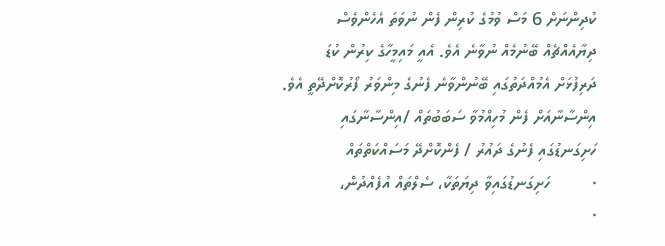ކުދިންނަށް 6 މަސް ވުމުގެ ކުރިން ފެން ނުވަތަ އެހެންވެސް ދިޔާއެއްޗެއް ބޭނުމެއް ނުވާނެ އެވެ. އެއީ މައިމީހާގެ ކިރުން ކުޑަ ދަރިފުޅަށް އެމުއްދަތުގައި ބޭނުންވާނެ ފެނުގެ މިންވަރު ފޯރުކޮށްދޭތީ އެވެ.
އިންސާނާއަށް ފެން މުހިއްމުވާ ސަބަބުތައް /އިންސާނާގައި ހަށިގަނޑުގައި ފެނުގެ ދައުރު / ފެންކޮށްދޭ މަސައްކަތްތައް
·         ހަށިގަނޑުގައިވާ ދިޔަތަކާ، ސެލްތައް އުފެއްދުން،
·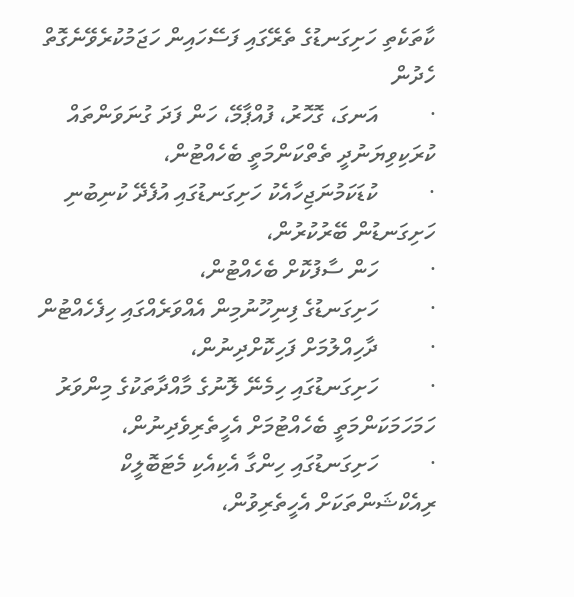ކާތަކެތި ހަށިގަނޑުގެ ތެރޭގައި ފަސޭހައިން ހަޖަމުކުރެވޭނެގޮތް ހެދުން
·         އަނގަ، ގޮހޮރު، ފުއްޕާމޭ، ހަން ފަދަ ގުނަވަންތައް ކުރަކިވިޔަނުދީ ތެތްކަންމަތީ ބެހެއްޓުން،
·         ކުޑަކަމުނަޖިހާއެކު ހަށިގަނޑުގައި އުފެދޭ ކުނިބުނި ހަށިގަނޑުން ބޭރުކުރުން،
·         ހަން ސާފުކޮށް ބެހެއްޓުން،
·         ހަށިގަނޑުގެ ފިނިހޫނުމިން އެއްވަރެއްގައި ހިފެހެއްޓުން
·         ދާހިއްލުމަށް ފަހިކޮށްދިނުން،
·         ހަށިގަނޑުގައި ހިމެނޭ ލޮނުގެ މާއްދާތަކުގެ މިންވަރު ހަމަހަމަކަންމަތީ ބެހެއްޓުމަށް އެހީތެރިވެދިނުން،
·         ހަށިގަނޑުގައި ހިންގާ އެކިއެކި މެޓަބޮލީކް ރިއެކްޝަންތަކަށް އެހީތެރިވުން،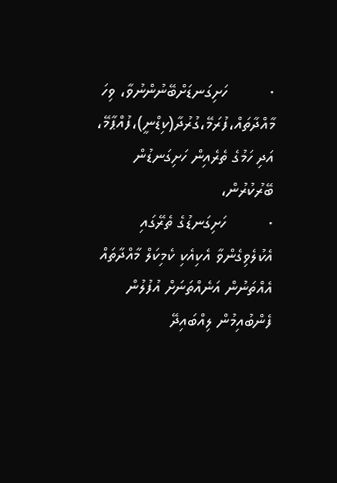·         ހަށިގަނޑަށްބޭނުންނުވާ، ވިހަ މާއްދާތައް،ފުރަމޭ،ގުރުދާ(ކިޑްނީ)،ފުއްޕާމޭ، އަދި ހަމުގެ ތެރެއިން ހަށިގަނޑުން ބޭރުކުރުން،
·         ހަށިގަނޑުގެ ތެރޭގައި އެކުލެވިގެންވާ އެކިއެކި ކެމިކަލް މާއްދާތައް އެއްތަނުން އަނެއްތަނަށް އުފުލުން
ފެންބުއިމުން ލިއްބައިދޭ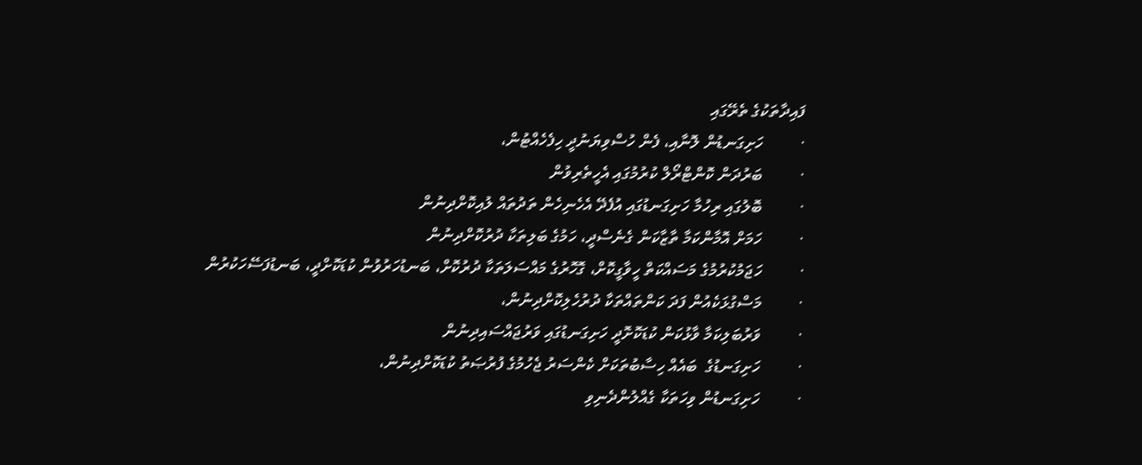ފައިދާތަކުގެ ތެރޭގައި
·         ހަށިގަނޑުން ލޮނާއި، ފެން ހުސްވިޔަނުދީ ހިފެހެއްޓުން،
·         ބަރުދަން ކޮންޓްރޯލް ކުރުމުގައި އެހީތެރިވުން
·         ބޮލުގައި ރިހުމާ ހަށިގަނޑުގައި އުފެދޭ އެހެނިހެން ތަދުތައް ލުއިކޮށްދިނުން
·         ހަމަށް އޮމާންކަމާ ތާޒާކަން ގެނެސްދީ، ހަމުގެ ބަލިތަކާ ދުރުކޮށްދިނުން
·         ހަޖަމުކުރުމުގެ މަސައްކަތް ހީވާގީކޮށް، ގޮހޮރުގެ މައްސަލަތަކާ ދުރުކޮށް، ބަނޑުހަރުވުން ކުޑަކޮށްދީ، ބަނޑުފަސޭހަކުރުން
·         މަސްގުޅަކެއުން ފަދަ ކަންތައްތަކާ ދުރުހެލިކޮށްދިނުން،
·         ވަރުބަލިކަމާ ވާޅުކަން ކުޑަކޮށޮދީ ހަށިގަނޑުގައި ވަރުޖައްސައިދިނުން
·         ހަށިގަނޑުގެ  ބައެއް ހިސާބުތަކަށް ކެންސަރު ޖެހުމުގެ ފުރުޞަތު ކުޑަކޮށްދިނުން،
·         ހަށިގަނޑުން ވިހަތަކާ ގެއްލުންދެނިވި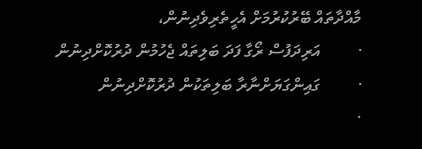މާއްދާތައް ބޭރުކުރުމަށް އެހީތެރިވެދިނުން،
·         އަރިދަފުސް ރޯގާ ފަދަ ބަލިތައް ޖެހުމުން ދުރުކޮށްދިނުން
·         ގައިންގަޔަށްނާރާ ބަލިތަކުން ދުރުކޮށްދިނުން
·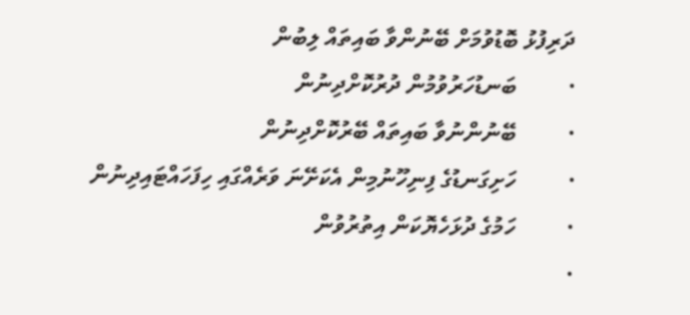ދަރިފުޅު ބޮޑުވުމަށް ބޭނުންވާ ބައިތައް ލިބުން
·         ބަނޑުހަރުވުމުން ދުރުކޮށްދިނުން
·         ބޭނުންނުވާ ބައިތައް ބޭރުކޮށްދިނުން
·         ހަށިގަނޑުގެ ފިނިހޫނުމިން އެކަށޭނަ ވަރެއްގައި ހިފަހައްޓައިދިނުން
·         ހަމުގެ ދުޅަހެޔޮކަން އިތުރުވުން
·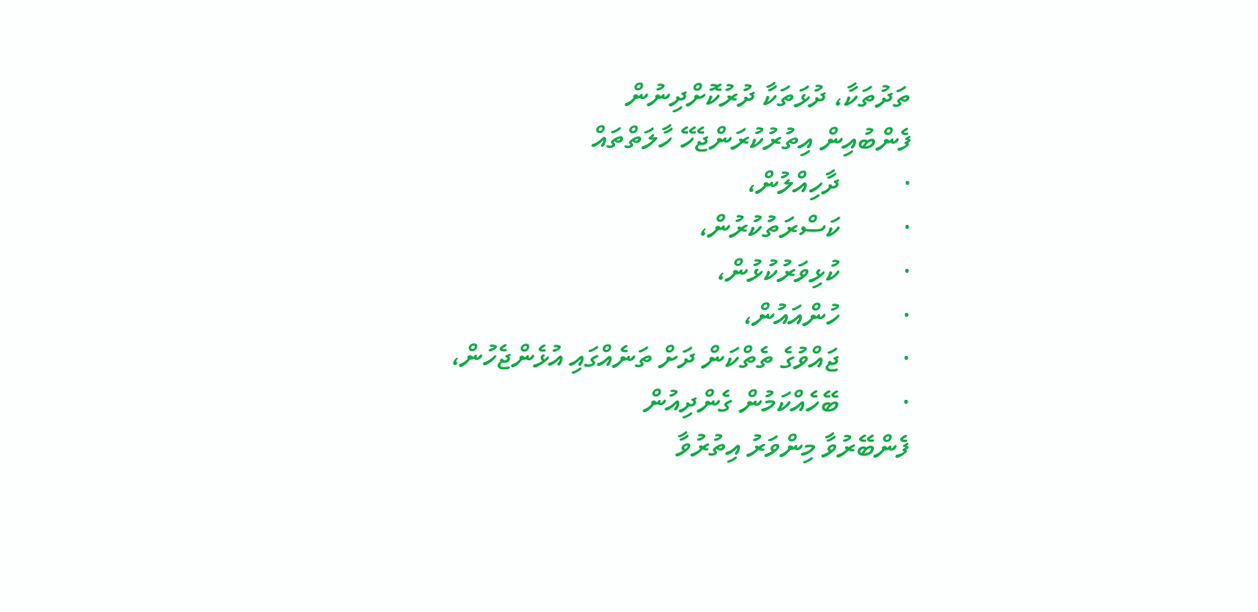ތަދުތަކާ، ދުޅަތަކާ ދުރުކޮށްދިނުން
ފެންބުއިން އިތުރުކުރަންޖެހޭ ހާލަތްތައް
·         ދާހިއްލުން،
·         ކަސްރަތުކުރުން،
·         ކުޅިވަރުކުޅުން،
·         ހުންއައުން،
·         ޖައްވުގެ ތެތްކަން ދަށް ތަނެއްގައި އުޅެންޖެހުން،
·         ބޭހެއްކަމުން ގެންދިއުން
ފެންބޭރުވާ މިންވަރު އިތުރުވާ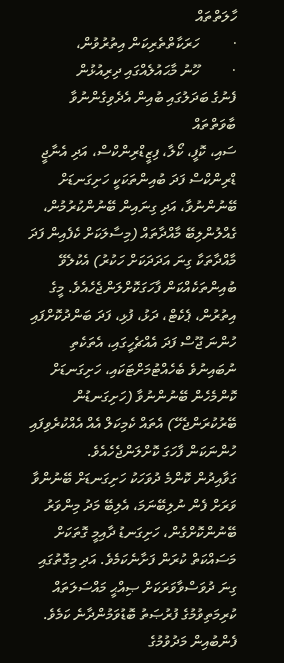ހާލަތްތައް
·         ހަރަކާތްތެރިކަން އިތުރުވުން،
·         ހޫނު މާޙައުލެއްގައި ދިރިއުޅުން
ފެނުގެ ބަދަލުގައި ބުއިން އެދެވިގެންނުވާ ބާވަތްތައް
ސައި، ކޮފީ، ކޯލާ، ފިޒީޑްރިންކްސް، އަދި އެނާޖީ ޑްރިންކްސް ފަދަ ބުއިންތަކަކީ ހަށިގަނޑަށް ބޭނުންނުވާ، އަދި ގިނައިން ބޭނުންކުރުމުން، ގެއްލުންލިބޭ މާއްދާތައް (މިސާލަކަށް ކެފެއިން ފަދަ މާއްދާތަކާ ގިނަ އަދަދަކަށް ހަކުރު) އެކުލެވޭ ބުއިންތަކެއްކަން ފާހަގަކޮށްލަންޖެހެއެވެ. މީގެ އިތުރުން، ޕެކެޓް، ދަޅު، ފުޅި، ފަދަ ބަންދުކޮށްފައި ހުންނަ ޖޫސް ފަދަ އެއްޗެހީގައި، އެތަކެތި ނުބައިނުވެ ބެހެއްޓުމަށްޓަކައި، ހަށިގަނޑަށް ކޮންމެހެން ބޭނުންނުވާ (ހަށިގަނޑުން ބޭރުކުރަންޖެހޭ) އެތައް ކެމިކަލް އެއް އެއްކުރެވިފައި ހުންނަކަން ފާހަގަ ކޮށްލަންޖެހެއެވެ.
ގަވާއިދުން ކޮންމެ ދުވަހަކު ހަށިގަނޑަށް ބޭނުންވާ ވަރަށް ފެން ނުލިބޭނަމަ، އެލިބޭ މަދު މިންވަރު ބޭނުންކޮށްގެން، ހަށިގަނޑު ދާއިމީ ގޮތަކަށް މަސައްކަތް ކުރަން ފަށާނެކަމެވެ. އަދި މިގޮތުގައި ގިނަ ދުވަސްވާވަރަކަށް ޞިއްޙީ މައްސަލަތައް ކުރިމަތިވުމުގެ ފުރުޞަތު ބޮޑުވަމުންދާނެ ކަމެވެ.
ފެންބުއިން މަދުވުމުގެ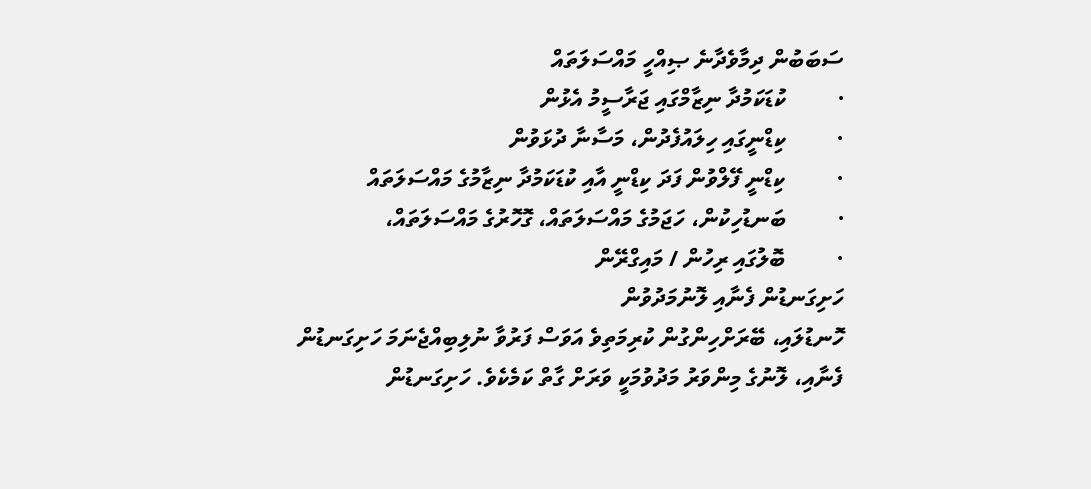ސަބަބުން ދިމާވެދާނެ ޞިއްހީ މައްސަލަތައް
·         ކުޑަކަމުދާ ނިޒާމްގައި ޖަރާސީމު އެޅުން
·         ކިޑްނީގައި ހިލައުފެދުން، މަސާނާ ދުޅަވުން
·         ކިޑްނީ ފޭލްވުން ފަދަ ކިޑްނީ އާއި ކުޑަކަމުދާ ނިޒާމުގެ މައްސަލަތައް
·         ބަނޑުހިކުން، ހަޖަމުގެ މައްސަލަތައް، ގޮހޮރުގެ މައްސަލަތައް،
·         ބޮލުގައި ރިހުން / މައިގްރޭން
ހަށިގަނޑުން ފެނާއި ލޮނުމަދުވުން
ހޮނޑުލައި، ބޭރަށްހިންގުން ކުރިމަތިވެ އަވަސް ފަރުވާ ނުލިބިއްޖެނަމަ ހަށިގަނޑުން ފެނާއި، ލޮނުގެ މިންވަރު މަދުވުމަކީ ވަރަށް ގާތް ކަމެކެވެ. ހަށިގަނޑުން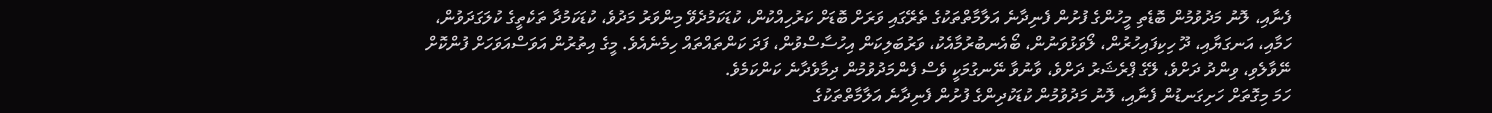ފެނާއި، ލޮނު މަދުވުމުން ބޮޑެތި މީހުންގެ ފުށުން ފެނިދާނެ އަލާމާތްތަކުގެ ތެރޭގައި ވަރަށް ބޮޑަށް ކަރުހިއްކުން، ކުޑަކަމުދެވޭ މިންވަރު މަދުވެ، ކުޑަކަމުދާ ތަކެތީގެ ކުލަގަދަވުން، ހަމާއި، އަނގަޔާއި، ދޫ ހިކިފައިހުރުން، ލޯވަޅުވަނުން، ބޯއެނބުރުމާއެކު، ވަރުބަލިކަން އިހުސާސްވުން، ފަދަ ކަންތައްތައް ހިމެނެއެވެ. މީގެ އިތުރުން އަވަސްއަވަހަށް ފުންކޮށް ނޭވާލެވި، ވިންދު ދަށްވެ، ލޭގެ ޕްރެޝަރު ދަށްވެ، ވާނުވާ ނޭނގުމަކީ ވެސް ފެންމަދުވުމުން ދިމާވެދާނެ ކަންކަމެވެ.
ހަމަ މިގޮތަށް ހަށިގަނޑުން ފެނާއި، ލޮނު މަދުވުމުން ކުޑަކުދިންގެ ފުށުން ފެނިދާނެ އަލާމާތްތަކުގެ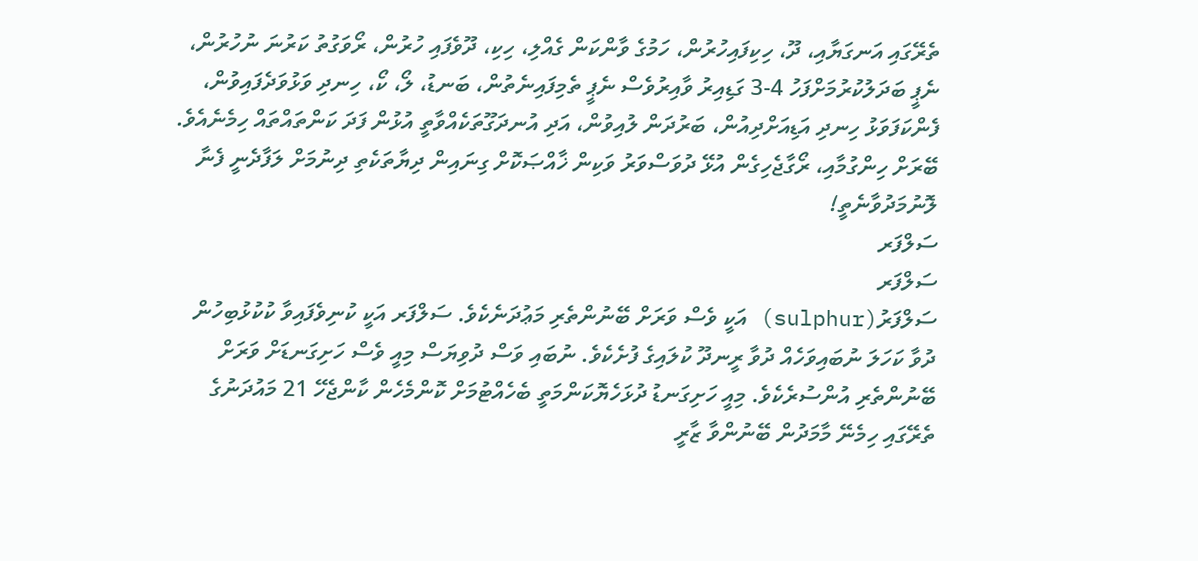ތެރޭގައި އަނގަޔާއި، ދޫ، ހިކިފައިހުރުން، ހަމުގެ ވާންކަން ގެއްލި، ހިކި، ދޫވެފައި ހުރުން، ރޯވަގުތު ކަރުނަ ނުހުރުން، ނެޕީ ބަދަލުކުރުމަށްފަހު 4-3 ގަޑިއިރު ވާއިރުވެސް ނެޕީ ތެމިފައިނެތުން، ބަނޑު، ލޯ، ކޯ، ހިނދި ވަޅުވަދެފައިވުން، ފެންކަފަވަޅު ހިނދި އަޑިއަށްދިއުން، ބަރުދަން ލުއިވުން، އަދި އުނދަގޫތަކެއްވާތީ އުޅުން ފަދަ ކަންތައްތައް ހިމެނެއެވެ.  ބޭރަށް ހިންގުމާއި، ރޯގާޖެހިގެން އުޅޭ ދުވަސްވަރު ވަކިން ޚާއްޞަކޮށް ގިނައިން ދިޔާތަކެތި ދިނުމަށް ލަފާދެނީ ފެނާ ލޮނުމަދުވާނެތީ!
ސަލްފަރ
ސަލްފަރ
ސަލްފަރު(sulphur) އަކީ ވެސް ވަރަށް ބޭނުންތެރި މަޢުދަނެކެވެ. ސަލްފަރ އަކީ ކުނިވެފައިވާ ކުކުޅުބިހުން ދުވާ ކަހަލަ ނުބައިވަހެއް ދުވާ ރީނދޫ ކުލައިގެ ފުށެކެވެ. ނުބައި ވަސް ދުވިޔަސް މިއީ ވެސް ހަށިގަނޑަށް ވަރަށް ބޭނުންތެރި އުންސުރެކެވެ. މިއީ ހަށިގަނޑު ދުޅަހެޔޮކަންމަތީ ބެހެއްޓުމަށް ކޮންމެހެން ކާންޖެހޭ 21 މައުދަނުގެ ތެރޭގައި ހިމެނޭ މާމަދުން ބޭނުންވާ ޒާރީ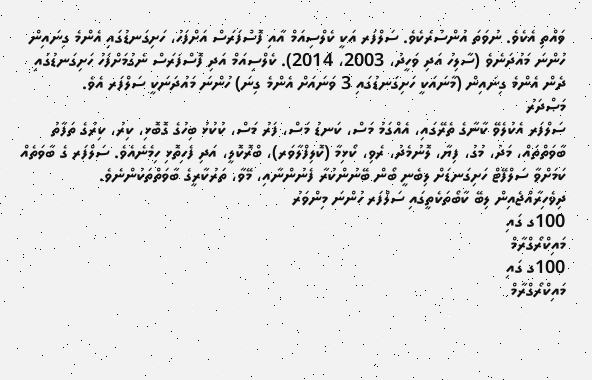ވައްތި އެކެވެ. ނުވަތަ އުންސުރެކެވެ. ސަލްފަރ އަކީ ކެލްސިއަމް އާއި ފޮސްފަރަސް އަށްފަހު، ހަށިގަނޑުގައި އެންމެ ގިނައިން ހުންނަ މައުދަނެވެ (ސާލިހު އަދި ވަހީދު، 2003، 2014). ކެލްސިއަމް އަދި ފޮސްފަރަސް ނެގުމަށްފަހު ހަށިގަނޑުގައި ދެން އެންމެ ގިނައިން (މާނައަކީ ހަށިގަނޑުގައި 3 ވަނައަށް އެންމެ ގިނަ) ހުންނަ މައުދަނަކީ ސަލްފަރ އެވެ.
މަޞްދަރު
ސަލްފަރ އެކުލެވޭ ކާނާގެ ތެރޭގައި، އެއްގަމު މަސް، ކަނޑު މަސް، ފަރު މަސް، ކުކުޅު ބިހުގެ ގޮބޮޅި، ކިރު، ކިރުގެ ތަފާތު ބާވަތްތައް، މަދު، މުގު، ފިޔާ، ލޮނުމެދު، ރެވި، ކޯޅިމާ (ކޮލިފްލާވަރ)، ބްރޮކޮލީ، އަދި ފެހިތޮޅި ހިމެނެއެވެ. ސަލްފަރ ގެ ބާވަތެއް ކަމަށްވާ ސަލްފޭޓް ހަށިގަނޑަށް ލިބެނީ ބޯން ބޭނުންކުރާ ފެނުންނާއި، މޭވާ، ތަރުކާރީގެ ބާވަތްތަކުންނެވެ.
ދިވެހިރާއްޖެއިން ލިބޭ ކާބޯތަކެތީގައި ސަލްފަރ ހުންނަ މިންވަރު
100ގ ގައި
މައިކްރޯގްރާމް
100ގ ގައި
މައިކްރޯގްރާމް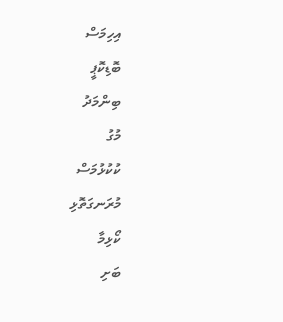އިހިމަސް
ބޮޑިކޮޕީ
ބިންމަދު
މުގު
ކުކުޅުމަސް
މުރަނގަތޮޅި
ކޯޅިމާ
ބަށި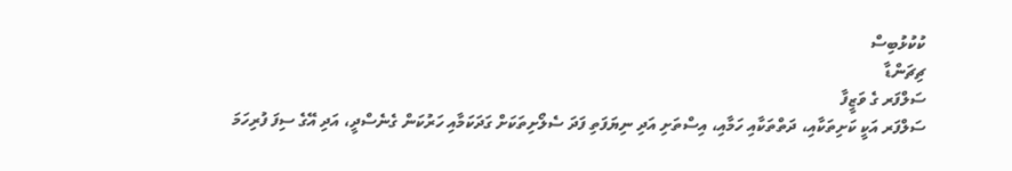ކުކުޅުބިސް
ޗިޗަންޑާ
ސަލްފަރ ގެ ވަޒީފާ
ސަލްފަރ އަކީ ކަށިތަކާއި، ދަތްތަކާއި ހަމާއި، އިސްތަށި އަދި ނިޔަފަތި ފަދަ ސެލޯށިތަކަށް ގަދަކަމާއި ހަރުކަން ގެނެސްދީ، އަދި އޭގެ ސިފަ ފުރިހަމަ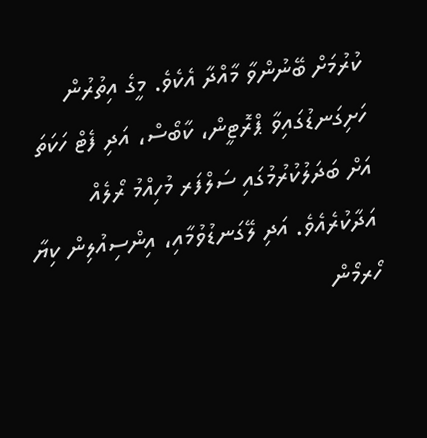ކުރުމަށް ބޭނުންވާ މާއްދާ އެކެވެ. މީގެ އިތުރުން ހަށިގަނޑުގައިވާ ޕްރޮޓީން، ކާބޯސް، އަދި ފެޓް ހަކަތަ އަށް ބަދަލުކުރުމުގައި ސަލްފަރ މުހިއްމު ރޯލެއް އަދާކުރެއެވެ. އަދި ލޭގަނޑުވުމާއި، އިންސިއުލިން ކިޔާ ހޯރމޯން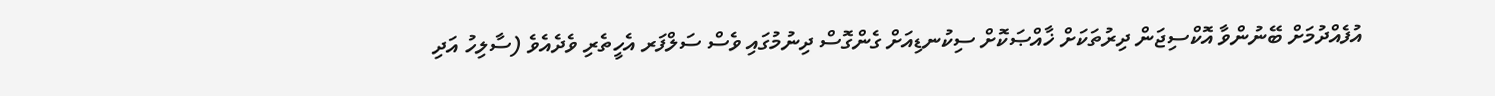އުފެއްދުމަށް ބޭނުންވާ އޮކްސިޖަން ދިރުތަކަށް ޚާއްޞަކޮށް ސިކުނޑިއަށް ގެންގޮސް ދިނުމުގައި ވެސް ސަލްފަރ އެހީތެރި ވެދެއެވެ (ސާލިހު އަދި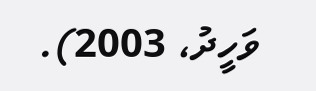ވަހީދު، 2003).